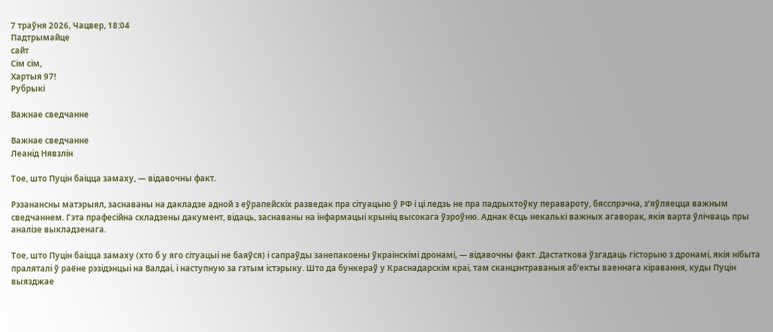7 траўня 2026, Чацвер, 18:04
Падтрымайце
сайт
Сім сім,
Хартыя 97!
Рубрыкі

Важнае сведчанне

Важнае сведчанне
Леанід Нявзлін

Тое, што Пуцін баіцца замаху, — відавочны факт.

Рэзанансны матэрыял, заснаваны на дакладзе адной з еўрапейскіх разведак пра сітуацыю ў РФ і ці ледзь не пра падрыхтоўку перавароту, бясспрэчна, з’яўляецца важным сведчаннем. Гэта прафесійна складзены дакумент, відаць, заснаваны на інфармацыі крыніц высокага ўзроўню. Аднак ёсць некалькі важных агаворак, якія варта ўлічваць пры аналізе выкладзенага.

Тое, што Пуцін баіцца замаху (хто б у яго сітуацыі не баяўся) і сапраўды занепакоены ўкраінскімі дронамі, — відавочны факт. Дастаткова ўзгадаць гісторыю з дронамі, якія нібыта праляталі ў раёне рэзідэнцыі на Валдаі, і наступную за гэтым істэрыку. Што да бункераў у Краснадарскім краі, там сканцэнтраваныя аб’екты ваеннага кіравання, куды Пуцін выязджае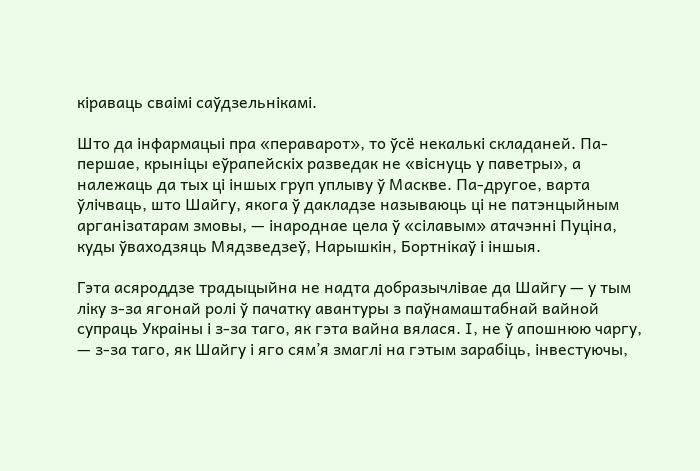кіраваць сваімі саўдзельнікамі.

Што да інфармацыі пра «пераварот», то ўсё некалькі складаней. Па-першае, крыніцы еўрапейскіх разведак не «віснуць у паветры», а належаць да тых ці іншых груп уплыву ў Маскве. Па-другое, варта ўлічваць, што Шайгу, якога ў дакладзе называюць ці не патэнцыйным арганізатарам змовы, — інароднае цела ў «сілавым» атачэнні Пуціна, куды ўваходзяць Мядзведзеў, Нарышкін, Бортнікаў і іншыя.

Гэта асяроддзе традыцыйна не надта добразычлівае да Шайгу — у тым ліку з-за ягонай ролі ў пачатку авантуры з паўнамаштабнай вайной супраць Украіны і з-за таго, як гэта вайна вялася. І, не ў апошнюю чаргу, — з-за таго, як Шайгу і яго сям’я змаглі на гэтым зарабіць, інвестуючы,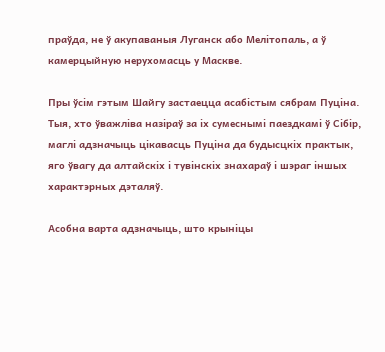праўда, не ў акупаваныя Луганск або Мелітопаль, а ў камерцыйную нерухомасць у Маскве.

Пры ўсім гэтым Шайгу застаецца асабістым сябрам Пуціна. Тыя, хто ўважліва назіраў за іх сумеснымі паездкамі ў Сібір, маглі адзначыць цікавасць Пуціна да будысцкіх практык, яго ўвагу да алтайскіх і тувінскіх знахараў і шэраг іншых характэрных дэталяў.

Асобна варта адзначыць, што крыніцы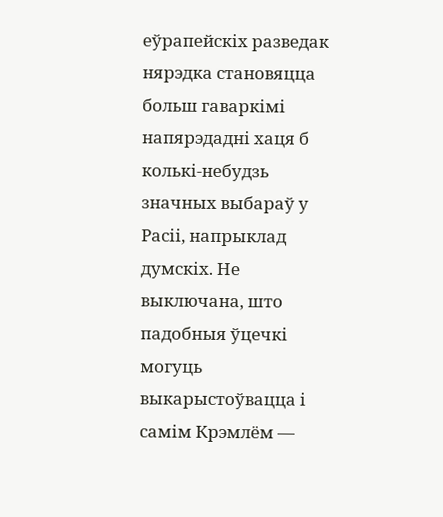еўрапейскіх разведак нярэдка становяцца больш гаваркімі напярэдадні хаця б колькі-небудзь значных выбараў у Расіі, напрыклад думскіх. Не выключана, што падобныя ўцечкі могуць выкарыстоўвацца і самім Крэмлём —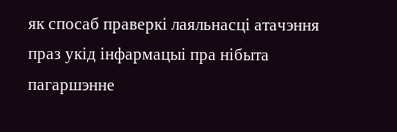як спосаб праверкі лаяльнасці атачэння праз укід інфармацыі пра нібыта пагаршэнне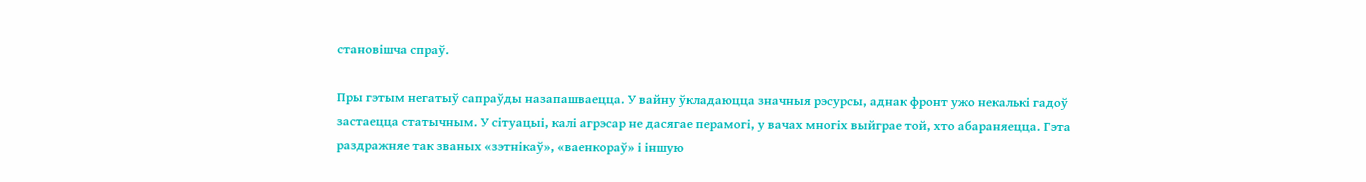становішча спраў.

Пры гэтым негатыў сапраўды назапашваецца. У вайну ўкладаюцца значныя рэсурсы, аднак фронт ужо некалькі гадоў застаецца статычным. У сітуацыі, калі агрэсар не дасягае перамогі, у вачах многіх выйграе той, хто абараняецца. Гэта раздражняе так званых «зэтнікаў», «ваенкораў» і іншую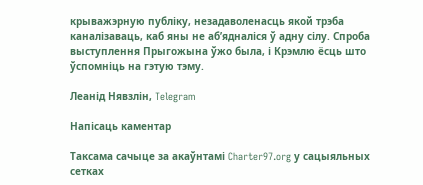крыважэрную публіку, незадаволенасць якой трэба каналізаваць, каб яны не аб’ядналіся ў адну сілу. Спроба выступлення Прыгожына ўжо была, і Крэмлю ёсць што ўспомніць на гэтую тэму.

Леанід Нявзлін, Telegram

Напісаць каментар

Таксама сачыце за акаўнтамі Charter97.org у сацыяльных сетках